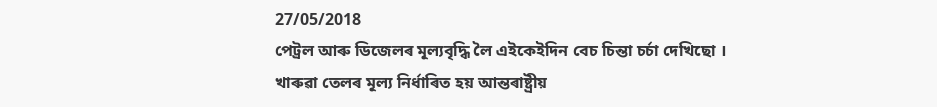27/05/2018
পেট্ৰল আৰু ডিজেলৰ মূল্যবৃদ্ধি লৈ এইকেইদিন বেচ চিন্তা চর্চা দেখিছো ।
খাৰুৱা তেলৰ মূল্য নিৰ্ধাৰিত হয় আন্তৰাষ্ট্ৰীয়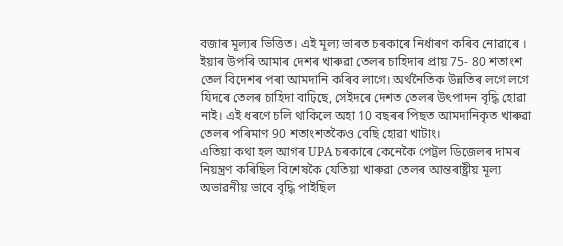বজাৰ মূল্যৰ ভিত্তিত। এই মূল্য ভাৰত চৰকাৰে নিৰ্ধাৰণ কৰিব নোৱাৰে । ইয়াৰ উপৰি আমাৰ দেশৰ খাৰুৱা তেলৰ চাহিদাৰ প্ৰায় 75- 80 শতাংশ তেল বিদেশৰ পৰা আমদানি কৰিব লাগে। অৰ্থনৈতিক উন্নতিৰ লগে লগে যিদৰে তেলৰ চাহিদা বাঢ়িছে, সেইদৰে দেশত তেলৰ উৎপাদন বৃদ্ধি হোৱা নাই। এই ধৰণে চলি থাকিলে অহা 10 বছৰৰ পিছত আমদানিকৃত খাৰুৱা তেলৰ পৰিমাণ 90 শতাংশতকৈও বেছি হোৱা খাটাং।
এতিয়া কথা হল আগৰ UPA চৰকাৰে কেনেকৈ পেট্ৰল ডিজেলৰ দামৰ নিয়ন্ত্ৰণ কৰিছিল বিশেষকৈ যেতিয়া খাৰুৱা তেলৰ আন্তৰাষ্ট্ৰীয় মূল্য অভাৱনীয় ভাবে বৃদ্ধি পাইছিল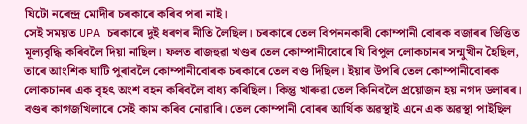যিটো নৰেন্দ্ৰ মোদীৰ চৰকাৰে কৰিব পৰা নাই।
সেই সময়ত UPA চৰকাৰে দুই ধৰণৰ নীতি লৈছিল। চৰকাৰে তেল বিপননকাৰী কোম্পানী বোৰক বজাৰৰ ভিত্তিত মূল্যবৃদ্ধি কৰিবলৈ দিয়া নাছিল। ফলত ৰাজহুৱা খণ্ডৰ তেল কোম্পানীবোৰে যি বিপুল লোকচানৰ সন্মুখীন হৈছিল, তাৰে আংশিক ঘাটি পুৰাবলৈ কোম্পানীবোৰক চৰকাৰে তেল বণ্ড দিছিল। ইয়াৰ উপৰি তেল কোম্পানীবোৰক লোকচানৰ এক বৃহৎ অংশ বহন কৰিবলৈ বাধ্য কৰিছিল। কিন্তু খাৰুৱা তেল কিনিবলৈ প্ৰয়োজন হয় নগদ ডলাৰৰ। বণ্ডৰ কাগজখিলাৰে সেই কাম কৰিব নোৱাৰি। তেল কোম্পানী বোৰৰ আৰ্থিক অৱস্থাই এনে এক অৱস্থা পাইছিল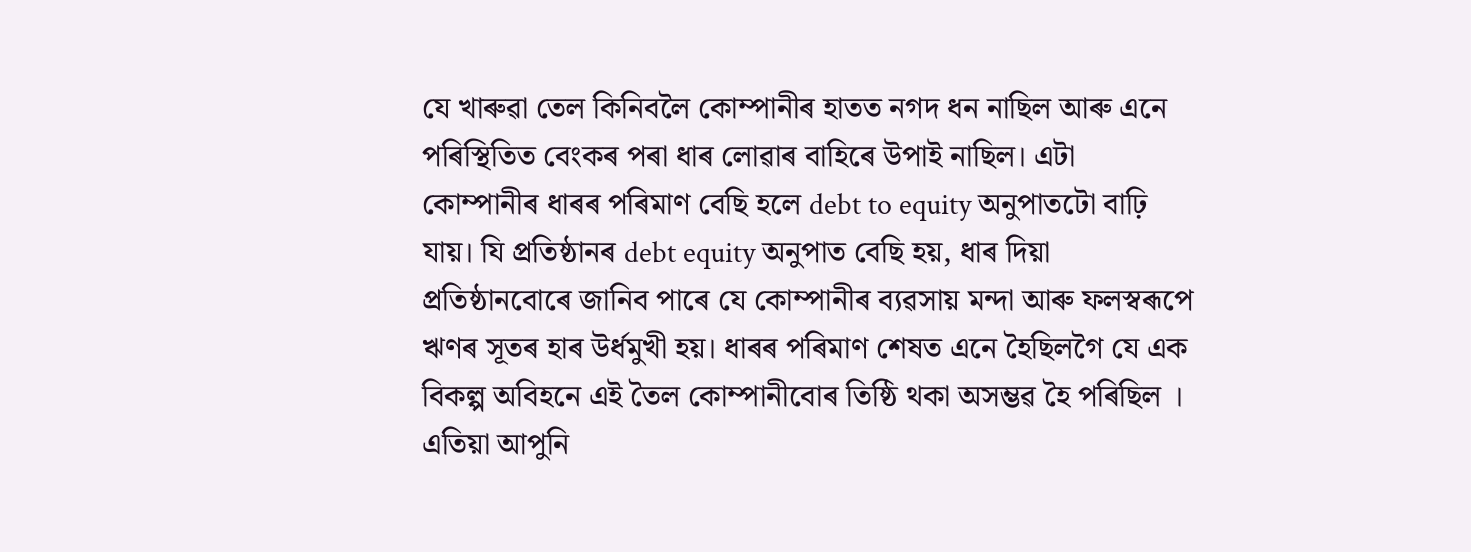যে খাৰুৱা তেল কিনিবলৈ কোম্পানীৰ হাতত নগদ ধন নাছিল আৰু এনে পৰিস্থিতিত বেংকৰ পৰা ধাৰ লোৱাৰ বাহিৰে উপাই নাছিল। এটা কোম্পানীৰ ধাৰৰ পৰিমাণ বেছি হলে debt to equity অনুপাতটো বাঢ়ি যায়। যি প্ৰতিষ্ঠানৰ debt equity অনুপাত বেছি হয়, ধাৰ দিয়া প্ৰতিষ্ঠানবোৰে জানিব পাৰে যে কোম্পানীৰ ব্যৱসায় মন্দা আৰু ফলস্বৰূপে ঋণৰ সূতৰ হাৰ উৰ্ধমুখী হয়। ধাৰৰ পৰিমাণ শেষত এনে হৈছিলগৈ যে এক বিকল্প অবিহনে এই তৈল কোম্পানীবোৰ তিষ্ঠি থকা অসম্ভৱ হৈ পৰিছিল । এতিয়া আপুনি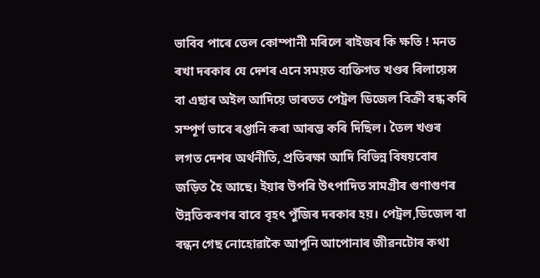ভাবিব পাৰে তেল কোম্পানী মৰিলে ৰাইজৰ কি ক্ষতি ! মনত ৰখা দৰকাৰ যে দেশৰ এনে সময়ত ব্যক্তিগত খণ্ডৰ ৰিলায়েন্স বা এছাৰ অইল আদিয়ে ভাৰতত পেট্ৰল ডিজেল বিক্ৰী বন্ধ কৰি সম্পূৰ্ণ ভাবে ৰপ্তানি কৰা আৰম্ভ কৰি দিছিল। তৈল খণ্ডৰ লগত দেশৰ অৰ্থনীতি, প্ৰতিৰক্ষা আদি বিভিন্ন বিষয়বোৰ জড়িত হৈ আছে। ইয়াৰ উপৰি উৎপাদিত সামগ্ৰীৰ গুণাগুণৰ উন্নতিকৰণৰ বাবে বৃহৎ পুঁজিৰ দৰকাৰ হয়। পেট্ৰল,ডিজেল বা ৰন্ধন গেছ নোহোৱাকৈ আপুনি আপোনাৰ জীৱনটোৰ কথা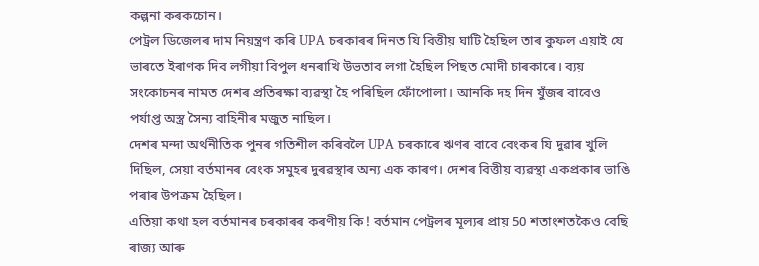কল্পনা কৰকচোন।
পেট্ৰল ডিজেলৰ দাম নিয়ন্ত্ৰণ কৰি UPA চৰকাৰৰ দিনত যি বিত্তীয় ঘাটি হৈছিল তাৰ কুফল এয়াই যে ভাৰতে ইৰাণক দিব লগীয়া বিপুল ধনৰাখি উভতাব লগা হৈছিল পিছত মোদী চাৰকাৰে। ব্যয় সংকোচনৰ নামত দেশৰ প্ৰতিৰক্ষা ব্যৱস্থা হৈ পৰিছিল ফোঁপোলা। আনকি দহ দিন যুঁজৰ বাবেও পৰ্যাপ্ত অস্ত্ৰ সৈন্য বাহিনীৰ মজুত নাছিল।
দেশৰ মন্দা অৰ্থনীতিক পুনৰ গতিশীল কৰিবলৈ UPA চৰকাৰে ঋণৰ বাবে বেংকৰ যি দুৱাৰ খুলি দিছিল, সেয়া বৰ্তমানৰ বেংক সমুহৰ দুৰৱস্থাৰ অন্য এক কাৰণ। দেশৰ বিত্তীয় ব্যৱস্থা একপ্ৰকাৰ ভাঙি পৰাৰ উপক্ৰম হৈছিল।
এতিয়া কথা হল বৰ্তমানৰ চৰকাৰৰ কৰণীয় কি ! বৰ্তমান পেট্ৰলৰ মূল্যৰ প্ৰায় 50 শতাংশতকৈও বেছি ৰাজ্য আৰু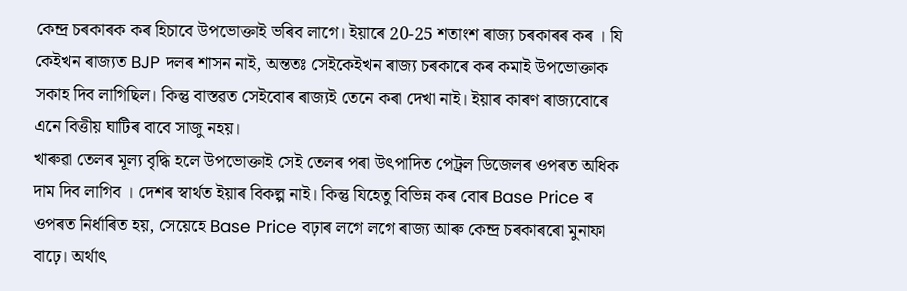কেন্দ্ৰ চৰকাৰক কৰ হিচাবে উপভোক্তাই ভৰিব লাগে। ইয়াৰে 20-25 শতাংশ ৰাজ্য চৰকাৰৰ কৰ । যি কেইখন ৰাজ্যত BJP দলৰ শাসন নাই, অন্ততঃ সেইকেইখন ৰাজ্য চৰকাৰে কৰ কমাই উপভোক্তাক সকাহ দিব লাগিছিল। কিন্তু বাস্তৱত সেইবোৰ ৰাজ্যই তেনে কৰা দেখা নাই। ইয়াৰ কাৰণ ৰাজ্যবোৰে এনে বিত্তীয় ঘাটিৰ বাবে সাজু নহয়।
খাৰুৱা তেলৰ মূল্য বৃদ্ধি হলে উপভোক্তাই সেই তেলৰ পৰা উৎপাদিত পেট্ৰল ডিজেলৰ ওপৰত অধিক দাম দিব লাগিব । দেশৰ স্বার্থত ইয়াৰ বিকল্প নাই। কিন্তু যিহেতু বিভিন্ন কৰ বোৰ Base Price ৰ ওপৰত নিৰ্ধাৰিত হয়, সেয়েহে Base Price বঢ়াৰ লগে লগে ৰাজ্য আৰু কেন্দ্ৰ চৰকাৰৰো মুনাফা বাঢ়ে। অৰ্থাৎ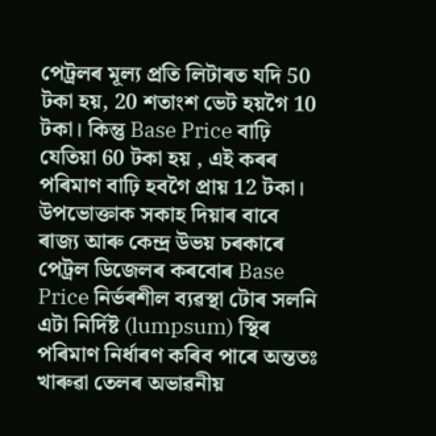পেট্ৰলৰ মূল্য প্ৰতি লিটাৰত যদি 50 টকা হয়, 20 শতাংশ ভেট হয়গৈ 10 টকা। কিন্তু Base Price বাঢ়ি যেতিয়া 60 টকা হয় , এই কৰৰ পৰিমাণ বাঢ়ি হবগৈ প্ৰায় 12 টকা। উপভোক্তাক সকাহ দিয়াৰ বাবে ৰাজ্য আৰু কেন্দ্ৰ উভয় চৰকাৰে পেট্ৰল ডিজেলৰ কৰবোৰ Base Price নিৰ্ভৰশীল ব্যৱস্থা টোৰ সলনি এটা নিৰ্দিষ্ট (lumpsum) স্থিৰ পৰিমাণ নিৰ্ধাৰণ কৰিব পাৰে অন্ততঃ খাৰুৱা তেলৰ অভাৱনীয়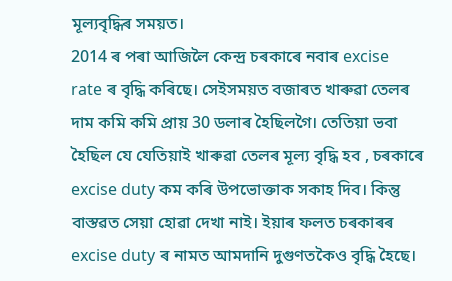মূল্যবৃদ্ধিৰ সময়ত।
2014 ৰ পৰা আজিলৈ কেন্দ্ৰ চৰকাৰে নবাৰ excise
rate ৰ বৃদ্ধি কৰিছে। সেইসময়ত বজাৰত খাৰুৱা তেলৰ দাম কমি কমি প্ৰায় 30 ডলাৰ হৈছিলগৈ। তেতিয়া ভবা হৈছিল যে যেতিয়াই খাৰুৱা তেলৰ মূল্য বৃদ্ধি হব , চৰকাৰে excise duty কম কৰি উপভোক্তাক সকাহ দিব। কিন্তু বাস্তৱত সেয়া হোৱা দেখা নাই। ইয়াৰ ফলত চৰকাৰৰ excise duty ৰ নামত আমদানি দুগুণতকৈও বৃদ্ধি হৈছে।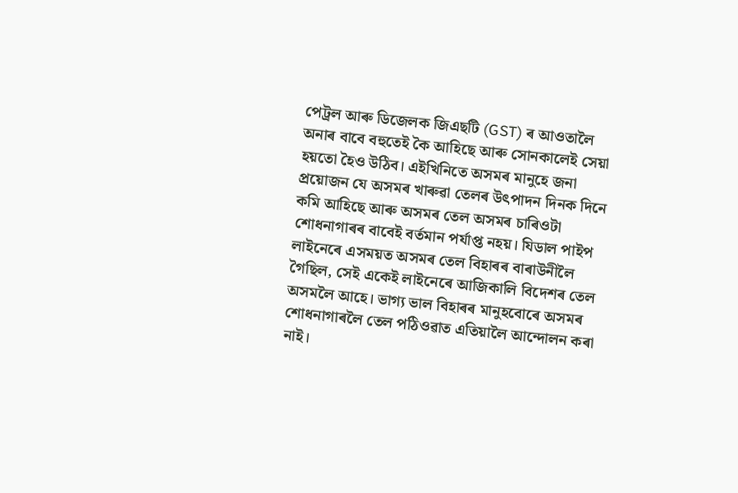পেট্ৰল আৰু ডিজেলক জিএছটি (GST) ৰ আওতালৈ অনাৰ বাবে বহুতেই কৈ আহিছে আৰু সোনকালেই সেয়া হয়তো হৈও উঠিব। এইখিনিতে অসমৰ মানুহে জনা প্ৰয়োজন যে অসমৰ খাৰুৱা তেলৰ উৎপাদন দিনক দিনে কমি আহিছে আৰু অসমৰ তেল অসমৰ চাৰিওটা শোধনাগাৰৰ বাবেই বৰ্তমান পৰ্যাপ্ত নহয়। যিডাল পাইপ লাইনেৰে এসময়ত অসমৰ তেল বিহাৰৰ বাৰাউনীলৈ গৈছিল, সেই একেই লাইনেৰে আজিকালি বিদেশৰ তেল অসমলৈ আহে। ভাগ্য ভাল বিহাৰৰ মানুহবোৰে অসমৰ শোধনাগাৰলৈ তেল পঠিওৱাত এতিয়ালৈ আন্দোলন কৰা নাই।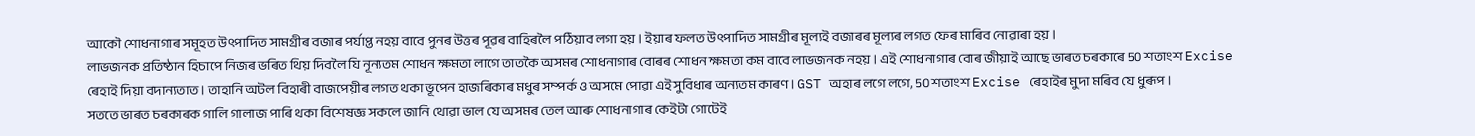আকৌ শোধনাগাৰ সমূহত উৎপাদিত সামগ্ৰীৰ বজাৰ পৰ্যাপ্ত নহয় বাবে পুনৰ উত্তৰ পূৱৰ বাহিৰলৈ পঠিয়াব লগা হয়। ইয়াৰ ফলত উৎপাদিত সামগ্ৰীৰ মূল্যই বজাৰৰ মূল্যৰ লগত ফেৰ মাৰিব নোৱাৰা হয়।
লাভজনক প্ৰতিষ্ঠান হিচাপে নিজৰ ভৰিত থিয় দিবলৈ যি নূন্যতম শোধন ক্ষমতা লাগে তাতকৈ অসমৰ শোধনাগাৰ বোৰৰ শোধন ক্ষমতা কম বাবে লাভজনক নহয় । এই শোধনাগাৰ বোৰ জীয়াই আছে ভাৰত চৰকাৰে 50 শতাংশ Excise ৰেহাই দিয়া বদান্যতাত। তাহানি অটল বিহাৰী বাজপেয়ীৰ লগত থকা ভূপেন হাজৰিকাৰ মধুৰ সম্পৰ্ক ও অসমে পোৱা এই সুবিধাৰ অন্যতম কাৰণ। GST অহাৰ লগে লগে, 50 শতাংশ Excise ৰেহাইৰ মুদা মৰিব যে ধুৰূপ।
সততে ভাৰত চৰকাৰক গালি গালাজ পাৰি থকা বিশেষজ্ঞ সকলে জানি থোৱা ভাল যে অসমৰ তেল আৰু শোধনাগাৰ কেইটা গোটেই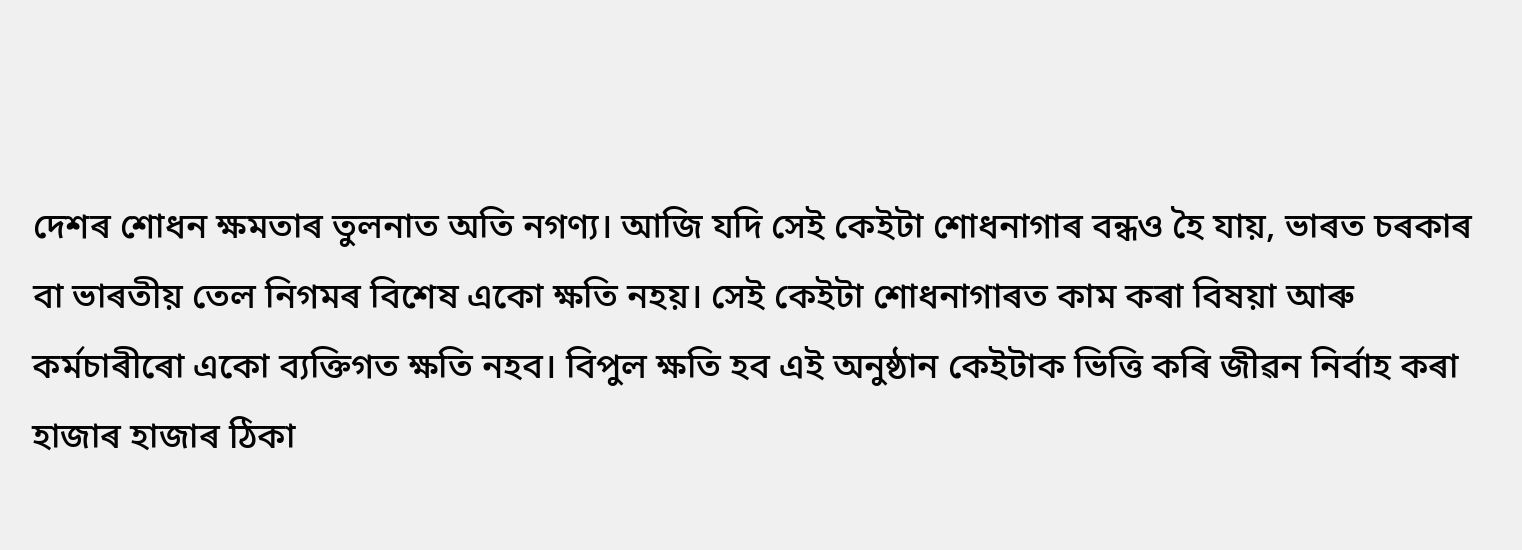দেশৰ শোধন ক্ষমতাৰ তুলনাত অতি নগণ্য। আজি যদি সেই কেইটা শোধনাগাৰ বন্ধও হৈ যায়, ভাৰত চৰকাৰ বা ভাৰতীয় তেল নিগমৰ বিশেষ একো ক্ষতি নহয়। সেই কেইটা শোধনাগাৰত কাম কৰা বিষয়া আৰু কর্মচাৰীৰো একো ব্যক্তিগত ক্ষতি নহব। বিপুল ক্ষতি হব এই অনুষ্ঠান কেইটাক ভিত্তি কৰি জীৱন নিৰ্বাহ কৰা হাজাৰ হাজাৰ ঠিকা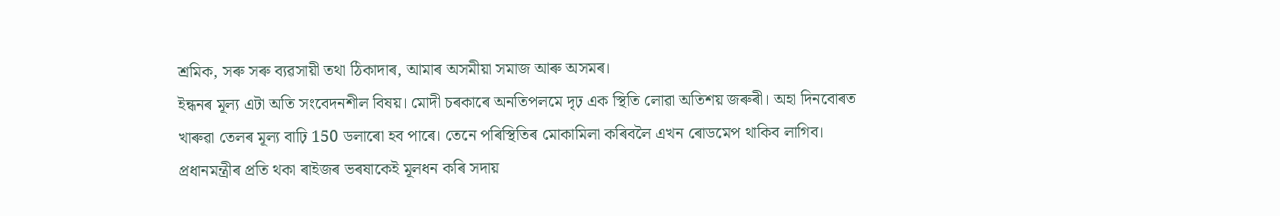শ্ৰমিক, সৰু সৰু ব্যৱসায়ী তথা ঠিকাদাৰ, আমাৰ অসমীয়া সমাজ আৰু অসমৰ।
ইন্ধনৰ মূল্য এটা অতি সংবেদনশীল বিষয়। মোদী চৰকাৰে অনতিপলমে দৃঢ় এক স্থিতি লোৱা অতিশয় জৰুৰী। অহা দিনবোৰত খাৰুৱা তেলৰ মূল্য বাঢ়ি 150 ডলাৰো হব পাৰে। তেনে পৰিস্থিতিৰ মোকামিলা কৰিবলৈ এখন ৰোডমেপ থাকিব লাগিব। প্ৰধানমন্ত্ৰীৰ প্ৰতি থকা ৰাইজৰ ভৰষাকেই মূলধন কৰি সদায়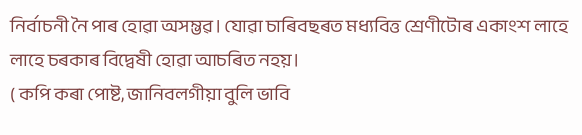নিৰ্বাচনী নৈ পাৰ হোৱা অসম্ভৱ। যোৱা চাৰিবছৰত মধ্যবিত্ত শ্ৰেণীটোৰ একাংশ লাহে লাহে চৰকাৰ বিদ্বেষী হোৱা আচৰিত নহয়।
( কপি কৰা পোষ্ট, জানিবলগীয়া বুলি ভাবি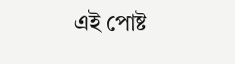এই পোষ্ট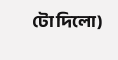টো দিলো)